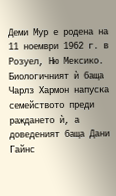Деми Мур е родена на 11 ноември 1962 г. в Розуел, Ню Мексико. Биологичният ѝ баща Чарлз Хармон напуска семейството преди раждането ѝ, а доведеният баща Дани Гайнс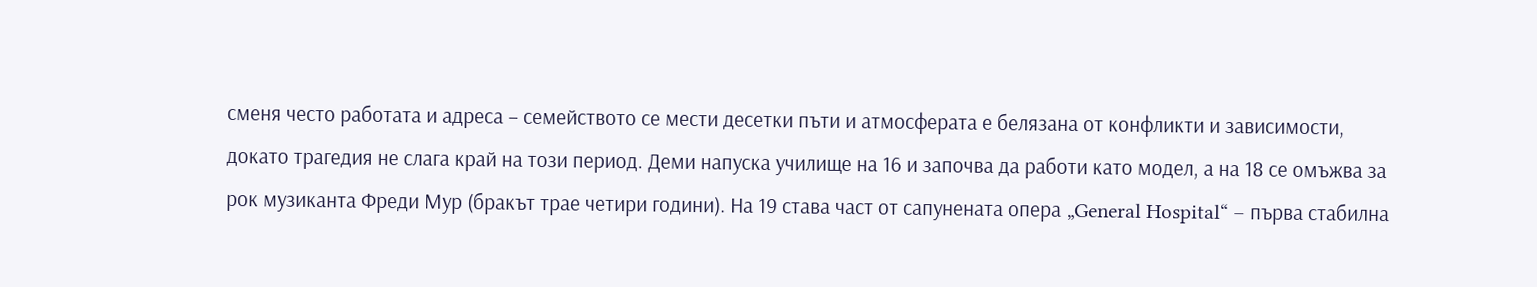сменя често работата и адреса – семейството се мести десетки пъти и атмосферата е белязана от конфликти и зависимости, докато трагедия не слага край на този период. Деми напуска училище на 16 и започва да работи като модел, а на 18 се омъжва за рок музиканта Фреди Мур (бракът трае четири години). На 19 става част от сапунената опера „General Hospital“ – първа стабилна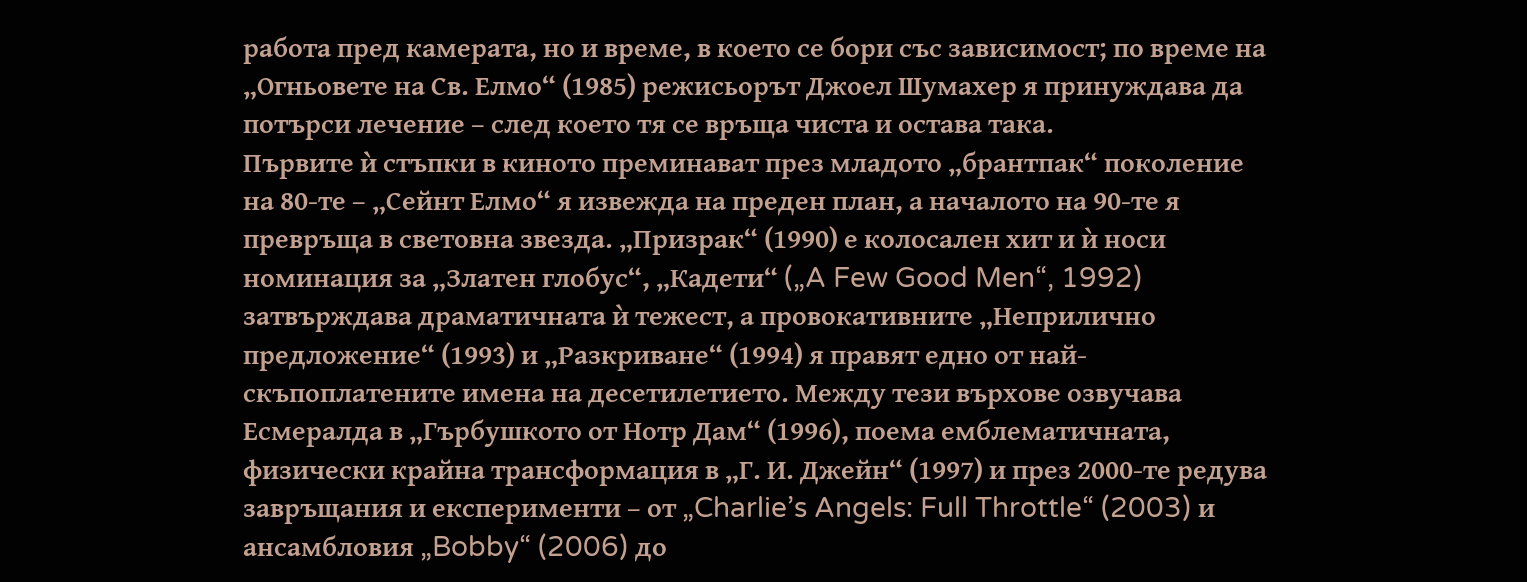работа пред камерата, но и време, в което се бори със зависимост; по време на „Огньовете на Св. Елмо“ (1985) режисьорът Джоел Шумахер я принуждава да потърси лечение – след което тя се връща чиста и остава така.
Първите ѝ стъпки в киното преминават през младото „брантпак“ поколение на 80-те – „Сейнт Елмо“ я извежда на преден план, а началото на 90-те я превръща в световна звезда. „Призрак“ (1990) е колосален хит и ѝ носи номинация за „Златен глобус“, „Кадети“ („A Few Good Men“, 1992) затвърждава драматичната ѝ тежест, а провокативните „Неприлично предложение“ (1993) и „Разкриване“ (1994) я правят едно от най-скъпоплатените имена на десетилетието. Между тези върхове озвучава Есмералда в „Гърбушкото от Нотр Дам“ (1996), поема емблематичната, физически крайна трансформация в „Г. И. Джейн“ (1997) и през 2000-те редува завръщания и експерименти – от „Charlie’s Angels: Full Throttle“ (2003) и ансамбловия „Bobby“ (2006) до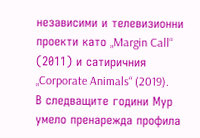независими и телевизионни проекти като „Margin Call“ (2011) и сатиричния „Corporate Animals“ (2019).
В следващите години Мур умело пренарежда профила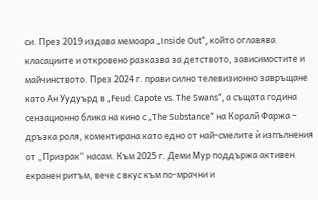си. През 2019 издава мемоара „Inside Out“, който оглавява класациите и откровено разказва за детството, зависимостите и майчинството. През 2024 г. прави силно телевизионно завръщане като Ан Уудуърд в „Feud: Capote vs. The Swans“, а същата година сензационно блика на кино с „The Substance“ на Коралӣ Фаржа – дръзка роля, коментирана като едно от най-смелите ѝ изпълнения от „Призрак“ насам. Към 2025 г. Деми Мур поддържа активен екранен ритъм, вече с вкус към по-мрачни и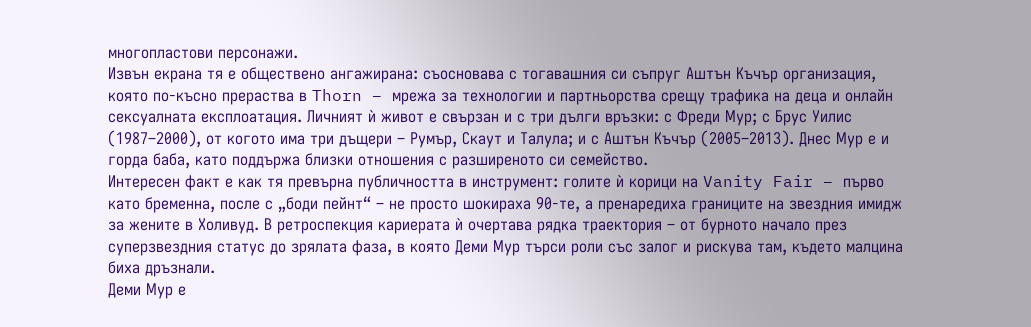многопластови персонажи.
Извън екрана тя е обществено ангажирана: съосновава с тогавашния си съпруг Аштън Къчър организация, която по-късно прераства в Thorn – мрежа за технологии и партньорства срещу трафика на деца и онлайн сексуалната експлоатация. Личният ѝ живот е свързан и с три дълги връзки: с Фреди Мур; с Брус Уилис (1987–2000), от когото има три дъщери – Румър, Скаут и Талула; и с Аштън Къчър (2005–2013). Днес Мур е и горда баба, като поддържа близки отношения с разширеното си семейство.
Интересен факт е как тя превърна публичността в инструмент: голите ѝ корици на Vanity Fair – първо като бременна, после с „боди пейнт“ – не просто шокираха 90-те, а пренаредиха границите на звездния имидж за жените в Холивуд. В ретроспекция кариерата ѝ очертава рядка траектория – от бурното начало през суперзвездния статус до зрялата фаза, в която Деми Мур търси роли със залог и рискува там, където малцина биха дръзнали.
Деми Мур е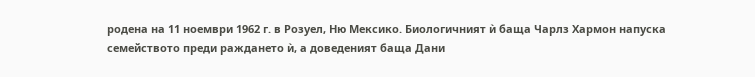родена на 11 ноември 1962 г. в Розуел, Ню Мексико. Биологичният ѝ баща Чарлз Хармон напуска семейството преди раждането ѝ, а доведеният баща Дани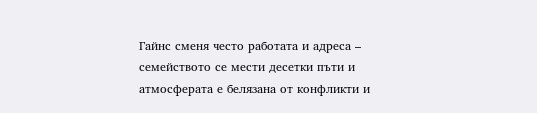Гайнс сменя често работата и адреса – семейството се мести десетки пъти и атмосферата е белязана от конфликти и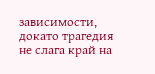зависимости, докато трагедия не слага край на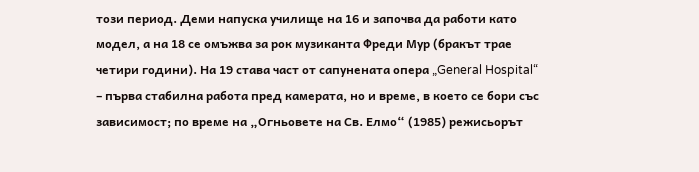този период. Деми напуска училище на 16 и започва да работи като модел, а на 18 се омъжва за рок музиканта Фреди Мур (бракът трае четири години). На 19 става част от сапунената опера „General Hospital“ – първа стабилна работа пред камерата, но и време, в което се бори със зависимост; по време на „Огньовете на Св. Елмо“ (1985) режисьорът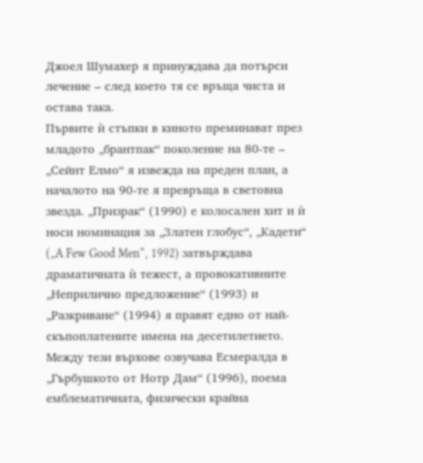Джоел Шумахер я принуждава да потърси лечение – след което тя се връща чиста и остава така.
Първите ѝ стъпки в киното преминават през младото „брантпак“ поколение на 80-те – „Сейнт Елмо“ я извежда на преден план, а началото на 90-те я превръща в световна звезда. „Призрак“ (1990) е колосален хит и ѝ носи номинация за „Златен глобус“, „Кадети“ („A Few Good Men“, 1992) затвърждава драматичната ѝ тежест, а провокативните „Неприлично предложение“ (1993) и „Разкриване“ (1994) я правят едно от най-скъпоплатените имена на десетилетието. Между тези върхове озвучава Есмералда в „Гърбушкото от Нотр Дам“ (1996), поема емблематичната, физически крайна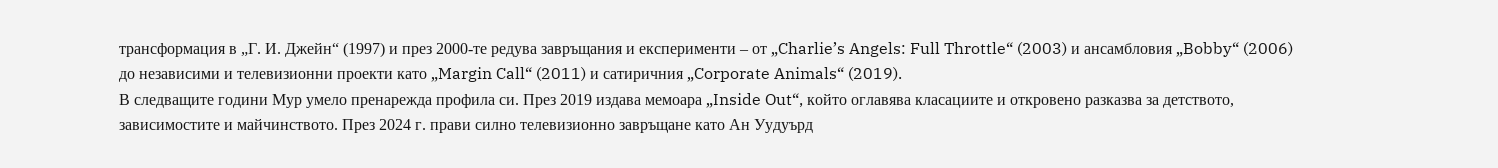трансформация в „Г. И. Джейн“ (1997) и през 2000-те редува завръщания и експерименти – от „Charlie’s Angels: Full Throttle“ (2003) и ансамбловия „Bobby“ (2006) до независими и телевизионни проекти като „Margin Call“ (2011) и сатиричния „Corporate Animals“ (2019).
В следващите години Мур умело пренарежда профила си. През 2019 издава мемоара „Inside Out“, който оглавява класациите и откровено разказва за детството, зависимостите и майчинството. През 2024 г. прави силно телевизионно завръщане като Ан Уудуърд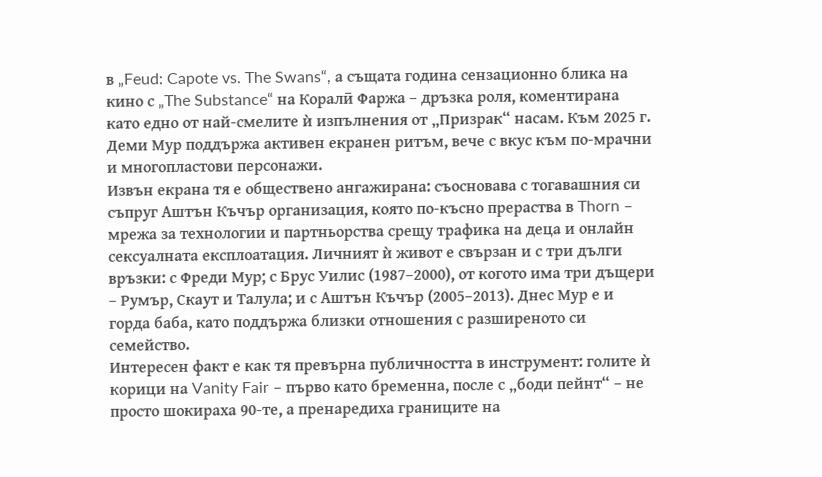в „Feud: Capote vs. The Swans“, а същата година сензационно блика на кино с „The Substance“ на Коралӣ Фаржа – дръзка роля, коментирана като едно от най-смелите ѝ изпълнения от „Призрак“ насам. Към 2025 г. Деми Мур поддържа активен екранен ритъм, вече с вкус към по-мрачни и многопластови персонажи.
Извън екрана тя е обществено ангажирана: съосновава с тогавашния си съпруг Аштън Къчър организация, която по-късно прераства в Thorn – мрежа за технологии и партньорства срещу трафика на деца и онлайн сексуалната експлоатация. Личният ѝ живот е свързан и с три дълги връзки: с Фреди Мур; с Брус Уилис (1987–2000), от когото има три дъщери – Румър, Скаут и Талула; и с Аштън Къчър (2005–2013). Днес Мур е и горда баба, като поддържа близки отношения с разширеното си семейство.
Интересен факт е как тя превърна публичността в инструмент: голите ѝ корици на Vanity Fair – първо като бременна, после с „боди пейнт“ – не просто шокираха 90-те, а пренаредиха границите на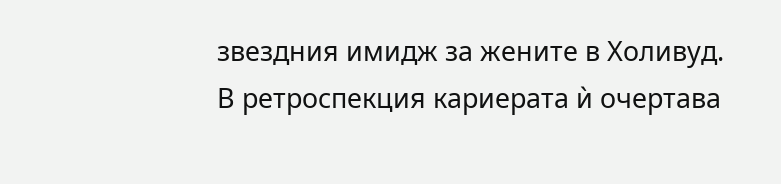звездния имидж за жените в Холивуд. В ретроспекция кариерата ѝ очертава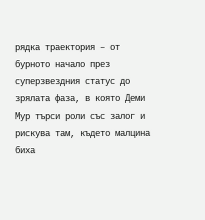рядка траектория – от бурното начало през суперзвездния статус до зрялата фаза, в която Деми Мур търси роли със залог и рискува там, където малцина биха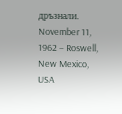дръзнали.
November 11, 1962 – Roswell, New Mexico, USA